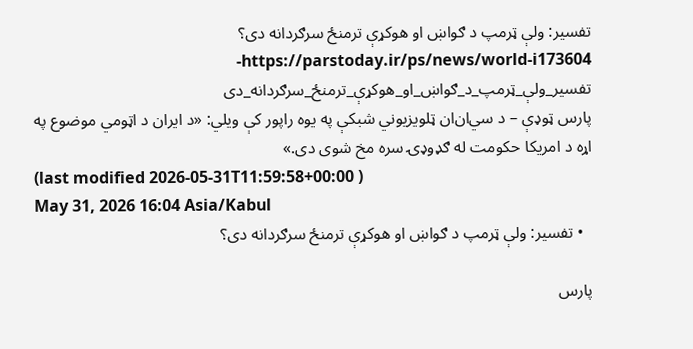تفسیر: ولې ټرمپ د ګواښ او هوکړې ترمنځ سرګردانه دی؟
https://parstoday.ir/ps/news/world-i173604-تفسیر_ولې_ټرمپ_د_ګواښ_او_هوکړې_ترمنځ_سرګردانه_دی
پارس ټوډې – د سي‌ان‌ان ټلویزیوني شبکې په یوه راپور کې ویلي: «د ایران د اټومي موضوع په اړه د امریکا حکومت له ګډوډۍ سره مخ شوی دی.»
(last modified 2026-05-31T11:59:58+00:00 )
May 31, 2026 16:04 Asia/Kabul
  • تفسیر: ولې ټرمپ د ګواښ او هوکړې ترمنځ سرګردانه دی؟

پارس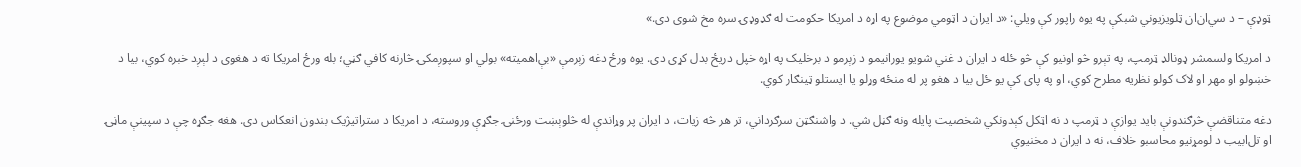ټوډې – د سي‌ان‌ان ټلویزیوني شبکې په یوه راپور کې ویلي: «د ایران د اټومي موضوع په اړه د امریکا حکومت له ګډوډۍ سره مخ شوی دی.»

د امریکا ولسمشر ډونالډ ټرمپ، په تېرو څو اونیو کې څو ځله د ایران د غني شویو یورانیمو د زېرمو د برخلیک په اړه خپل دریځ بدل کړی دی. یوه ورځ دغه زېرمې «بې‌اهمیته» بولي او سپوږمکۍ څارنه کافي ګڼي؛ بله ورځ امریکا ته د هغوی د لېږد خبره کوي، بیا د خښولو او مهر او لاک کولو نظریه مطرح کوي، او په پای کې یو ځل بیا د هغو پر له منځه وړلو یا ایستلو ټینګار کوي.

دغه متناقضې څرګندونې باید یوازې د ټرمپ د نه اټکل کېدونکي شخصیت پایله ونه ګڼل شي. د واشنګټن سرګرداني، تر هر څه زیات، د ایران پر وړاندې له څلوېښت ورځنۍ جګړې وروسته، د امریکا د ستراتیژیک بندون انعکاس دی. هغه جګړه چې د سپینې ماڼۍ او تل‌ابیب د لومړنیو محاسبو خلاف، نه د ایران د مخنیوي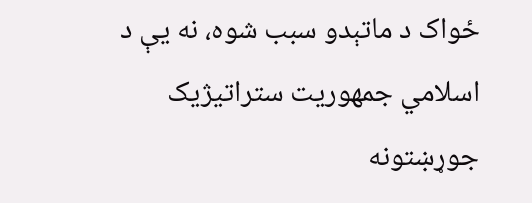ځواک د ماتېدو سبب شوه، نه یې د اسلامي جمهوریت ستراتیژیک جوړښتونه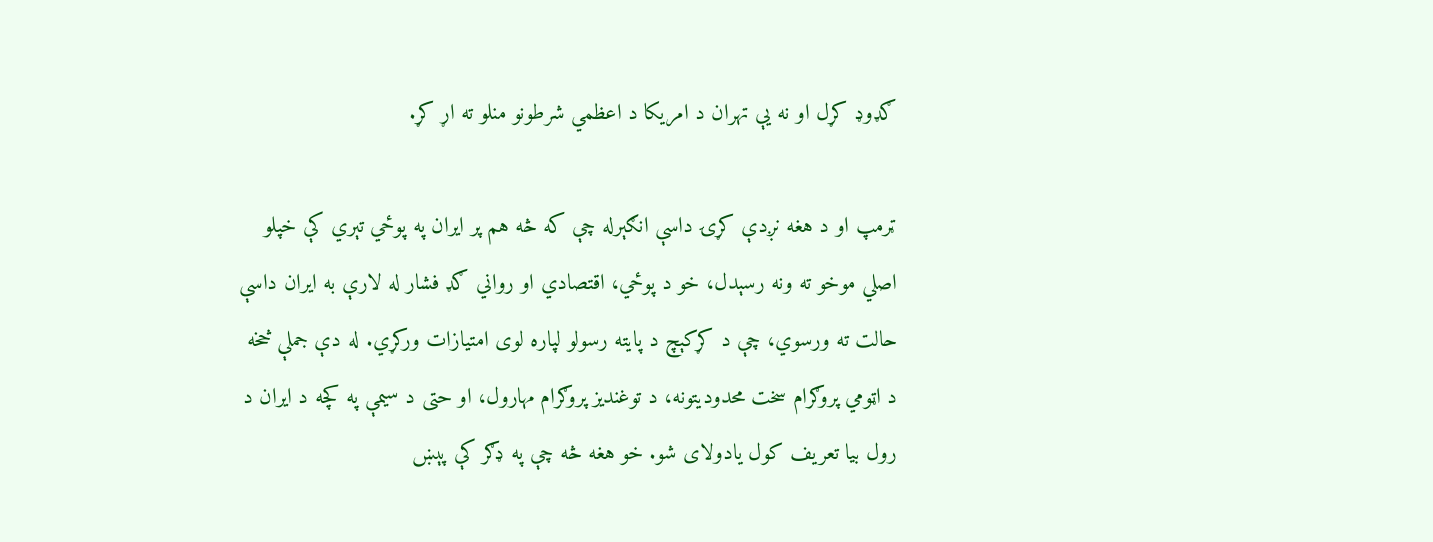ګډوډ کړل او نه یې تهران د امریکا د اعظمي شرطونو منلو ته اړ کړ.

ټرمپ او د هغه نږدې کړۍ داسې انګېرله چې که څه هم پر ایران په پوځي تېري کې خپلو اصلي موخو ته ونه رسېدل، خو د پوځي، اقتصادي او رواني ګډ فشار له لارې به ایران داسې حالت ته ورسوي، چې د کړکېچ د پایته رسولو لپاره لوی امتیازات ورکړي. له دې جملې څخه د اټومي پروګرام سخت محدودیتونه، د توغندیز پروګرام مهارول، او حتی د سیمې په کچه د ایران د رول بیا تعریف کول یادولای شو. خو هغه څه چې په ډګر کې پېښ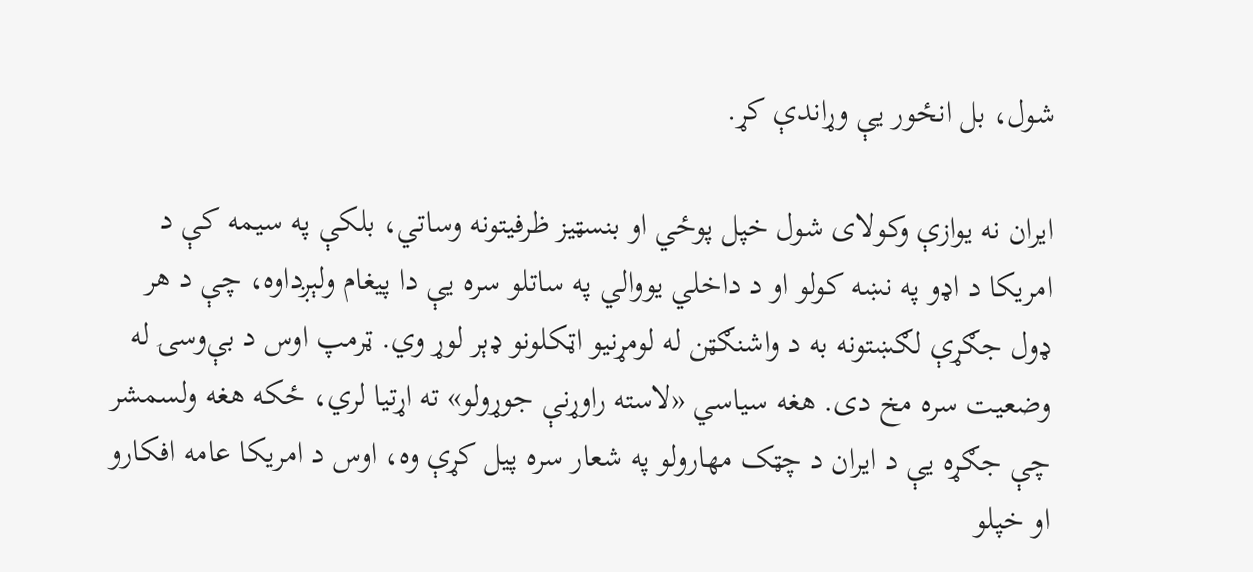شول، بل انځور یې وړاندې کړ.

ایران نه یوازې وکولای شول خپل پوځي او بنسټیز ظرفیتونه وساتي، بلکې په سیمه کې د امریکا د اډو په نښه کولو او د داخلي یووالي په ساتلو سره یې دا پیغام ولېږداوه، چې د هر ډول جګړې لګښتونه به د واشنګټن له لومړنیو اټکلونو ډېر لوړ وي. ټرمپ اوس د بې‌وسۍ له وضعیت سره مخ دی. هغه سیاسي «لاسته راوړنې جوړولو» ته اړتیا لري، ځکه هغه ولسمشر چې جګړه یې د ایران د چټک مهارولو په شعار سره پیل کړې وه، اوس د امریکا عامه افکارو او خپلو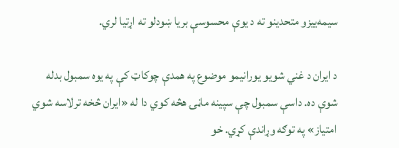سیمه‌ییزو متحدینو ته د یوې محسوسې بریا ښودلو ته اړتیا لري.

د ایران د غني شویو یورانیمو موضوع په همدې چوکاټ کې په یوه سمبول بدله شوې ده. داسې سمبول چې سپینه ماڼۍ هڅه کوي دا له «ایران څخه ترلاسه شوي امتیاز» په توګه وړاندې کړي. خو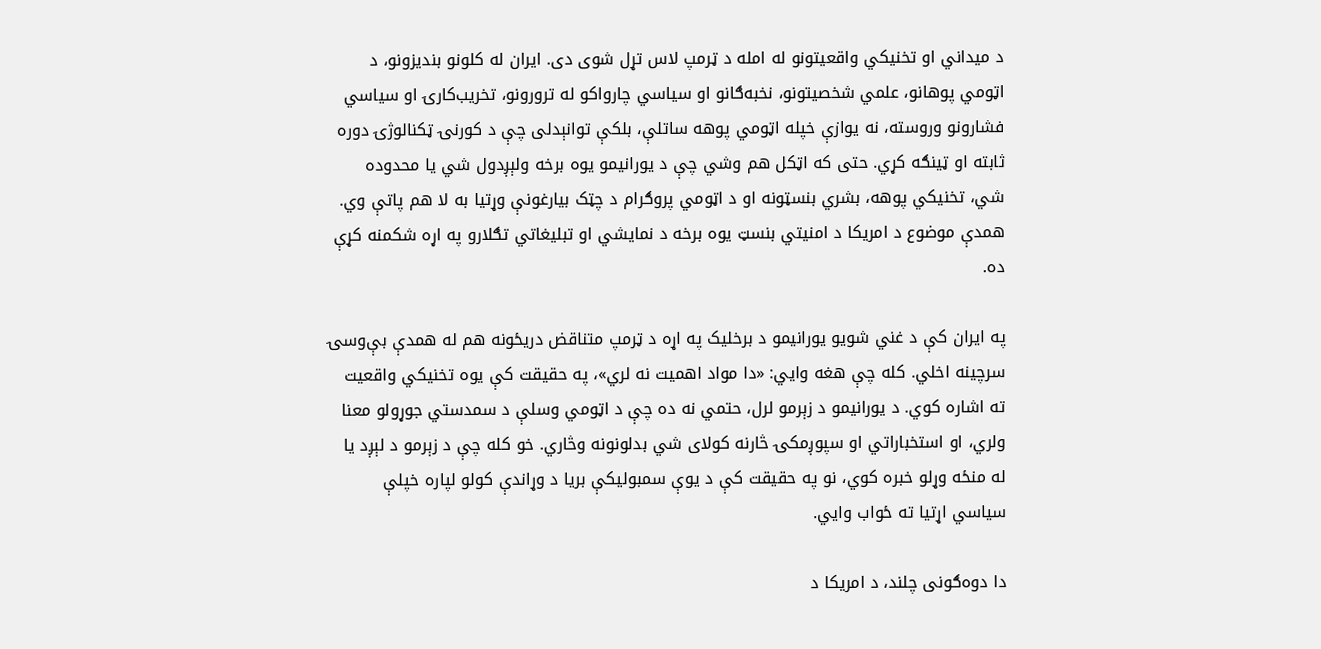د میداني او تخنیکي واقعیتونو له امله د ټرمپ لاس تړل شوی دی. ایران له کلونو بندیزونو، د اټومي پوهانو، علمي شخصیتونو، نخبه‌ګانو او سیاسي چارواکو له ترورونو، تخریب‌کارۍ او سیاسي فشارونو وروسته، نه یوازې خپله اټومي پوهه ساتلې، بلکې توانېدلی چې د کورنۍ ټکنالوژۍ دوره ثابته او ټینګه کړي. حتی که اټکل هم وشي چې د یورانیمو یوه برخه ولېږدول شي یا محدوده شي، تخنیکي پوهه، بشري بنسټونه او د اټومي پروګرام د چټک بیارغونې وړتیا به لا هم پاتې وي. همدې موضوع د امریکا د امنیتي بنسټ یوه برخه د نمایشي او تبلیغاتي تګلارو په اړه شکمنه کړې ده.

په ایران کې د غني شویو یورانیمو د برخلیک په اړه د ټرمپ متناقض دریځونه هم له همدې بې‌وسۍ سرچینه اخلي. کله چې هغه وایي: «دا مواد اهمیت نه لري»، په حقیقت کې یوه تخنیکي واقعیت ته اشاره کوي. د یورانیمو د زېرمو لرل، حتمي نه ده چې د اټومي وسلې د سمدستي جوړولو معنا ولري، او استخباراتي او سپوږمکۍ څارنه کولای شي بدلونونه وڅاري. خو کله چې د زېرمو د لېږد یا له منځه وړلو خبره کوي، نو په حقیقت کې د یوې سمبولیکې بریا د وړاندې کولو لپاره خپلې سیاسي اړتیا ته ځواب وایي.

دا دوه‌ګونی چلند، د امریکا د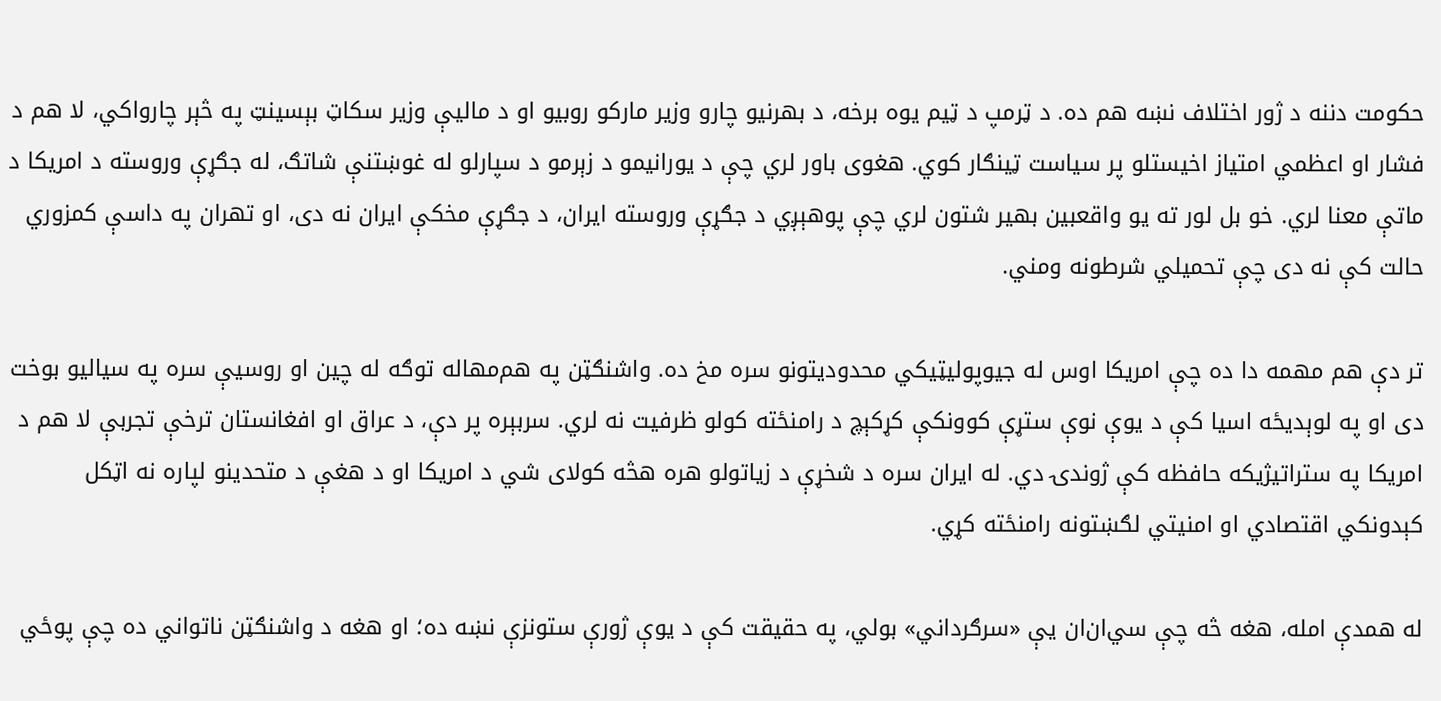حکومت دننه د ژور اختلاف نښه هم ده. د ټرمپ د ټیم یوه برخه، د بهرنیو چارو وزیر مارکو روبیو او د مالیې وزیر سکاټ بېسینټ په څېر چارواکي، لا هم د فشار او اعظمي امتیاز اخیستلو پر سیاست ټینګار کوي. هغوی باور لري چې د یورانیمو د زېرمو د سپارلو له غوښتنې شاتګ، له جګړې وروسته د امریکا د ماتې معنا لري. خو بل لور ته یو واقعبین بهیر شتون لري چې پوهېږي د جګړې وروسته ایران، د جګړې مخکې ایران نه دی، او تهران په داسې کمزوري حالت کې نه دی چې تحمیلي شرطونه ومني.

تر دې هم مهمه دا ده چې امریکا اوس له جیوپولیټیکي محدودیتونو سره مخ ده. واشنګټن په هم‌مهاله توګه له چین او روسیې سره په سیالیو بوخت دی او په لوېدیځه اسیا کې د یوې نوې ستړې کوونکې کړکېچ د رامنځته کولو ظرفیت نه لري. سربېره پر دې، د عراق او افغانستان ترخې تجربې لا هم د امریکا په ستراتیژیکه حافظه کې ژوندۍ دي. له ایران سره د شخړې د زیاتولو هره هڅه کولای شي د امریکا او د هغې د متحدینو لپاره نه اټکل کېدونکي اقتصادي او امنیتي لګښتونه رامنځته کړي.

له همدې امله، هغه څه چې سي‌ان‌ان یې «سرګرداني» بولي، په حقیقت کې د یوې ژورې ستونزې نښه ده؛ او هغه د واشنګټن ناتواني ده چې پوځي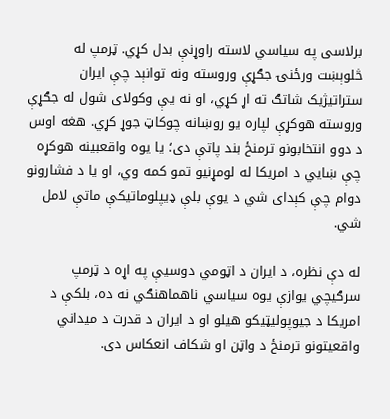برلاسی په سیاسي لاسته راوړنې بدل کړي. ټرمپ له څلوېښت ورځنۍ جګړې وروسته ونه توانېد چې ایران ستراتیژیک شاتګ ته اړ کړي، او نه یې وکولای شول له جګړې وروسته هوکړې لپاره یو روښانه چوکاټ جوړ کړي. هغه اوس د دوو انتخابونو ترمنځ بند پاتې دی؛ یا یوه واقعبینه هوکړه چې ښايي د امریکا له لومړنیو تمو کمه وي، او یا د فشارونو دوام چې کېدای شي د یوې بلې ډیپلوماتیکې ماتې لامل شي.

له دې نظره، د ایران د اټومي دوسیې په اړه د ټرمپ سرګیچي یوازې یوه سیاسي ناهماهنګي نه ده، بلکې د امریکا د جیوپولیټیکو هیلو او د ایران د قدرت د میداني واقعیتونو ترمنځ د واټن او شکاف انعکاس دی.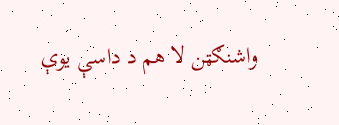واشنګټن لا هم د داسې یوې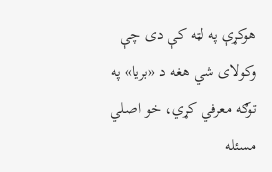هوکړې په لټه کې دی چې وکولای شي هغه د «بریا» په توګه معرفي کړي، خو اصلي مسئله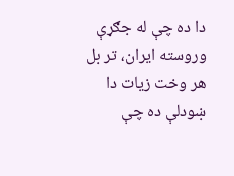دا ده چې له جګړې وروسته ایران، تر بل هر وخت زیات دا ښودلې ده چې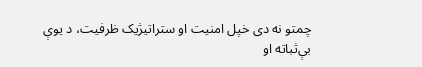چمتو نه دی خپل امنیت او ستراتیژیک ظرفیت، د یوې بې‌ثباته او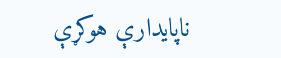ناپایدارې هوکړې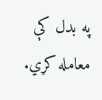په بدل کې معامله کړي.